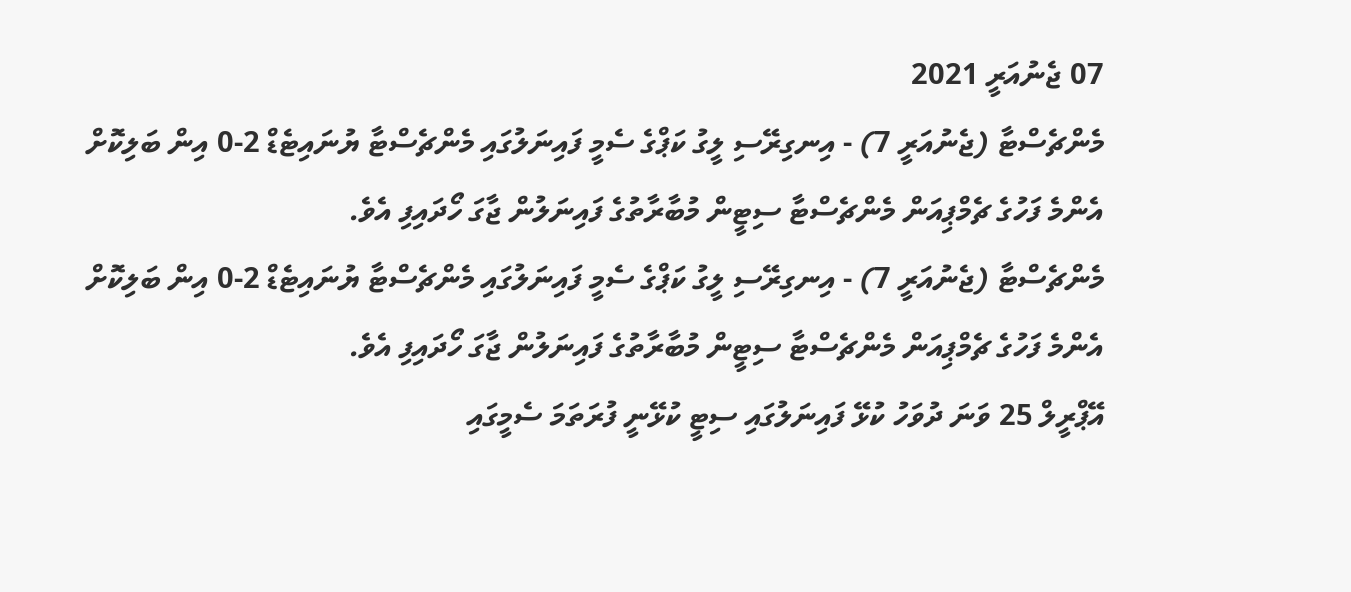07 ޖެނުއަރީ 2021
މެންޗެސްޓާ (ޖެނުއަރީ 7) - އިނގިރޭސި ލީގު ކަޕްގެ ސެމީ ފައިނަލުގައި މެންޗެސްޓާ ޔުނައިޓެޑް 2-0 އިން ބަލިކޮށް އެންމެ ފަހުގެ ޗެމްޕިއަން މެންޗެސްޓާ ސިޓީން މުބާރާތުގެ ފައިނަލުން ޖާގަ ހޯދައިފި އެވެ.
މެންޗެސްޓާ (ޖެނުއަރީ 7) - އިނގިރޭސި ލީގު ކަޕްގެ ސެމީ ފައިނަލުގައި މެންޗެސްޓާ ޔުނައިޓެޑް 2-0 އިން ބަލިކޮށް އެންމެ ފަހުގެ ޗެމްޕިއަން މެންޗެސްޓާ ސިޓީން މުބާރާތުގެ ފައިނަލުން ޖާގަ ހޯދައިފި އެވެ.
އޭޕްރީލް 25 ވަނަ ދުވަހު ކުޅޭ ފައިނަލުގައި ސިޓީ ކުޅޭނީ ފުރަތަމަ ސެމީގައި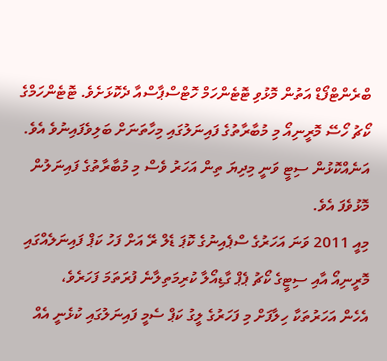ބްރެންޓްފޯޑް އަތުން މޮޅުވި ޓޮޓެންހަމް ހޮޓްސްޕާސްއާ ދެކޮޅަށެވެ. ޓޮޓެންހަމްގެ ކޯޗު ހޯސޭ މޮރީނިއޯ މި މުބާރާތުގެ ފައިނަލުގައި މިހާތަނަށް ބަލިވެފައިނުވެ އެވެ. އަނެއްކޮޅުން ސިޓީ ވަނީ މިދިޔަ ތިން އަހަރު ވެސް މި މުބާރާތުގެ ފައިނަލުން މޮޅުވެފަ އެވެ.
މިއީ 2011 ވަނަ އަހަރުގެ ސްޕެއިނުގެ ކޮޕަ ޑެލް ރޭ އަށް ފަހު ކަޕް ފައިނަލެއްގައި މޮރީނިއޯ އާއި ސިޓީގެ ކޯޗު ޕެޕް ގާޑިއޯލާ ކުރިމަތިލާނެ ފުރަތަމަ ފަހަރެވެ،
އެހެން އަހަރުތަކާ ހިލާފަށް މި ފަހަރުގެ ލީގު ކަޕް ސެމީ ފައިނަލުގައި ކުޅެނީ އެއް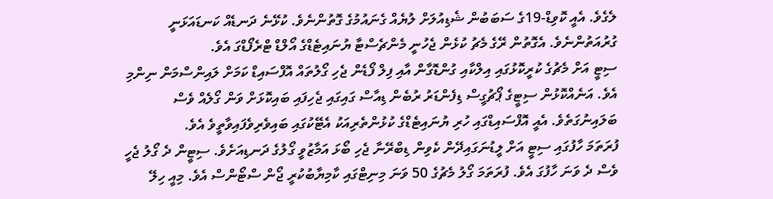ލެގެވެ. އެއީ ކޮވިޑް-19ގެ ސަބަބުން ޝެޑިއުލަށް ލުޔެއް ގެނައުމުގެ ގޮތުންނެވެ. ކުޅޭނެ ދަނޑެއް ކަނޑައަޅަނީ ގުރުއަތުންނެވެ. އެގޮތުން ރޭގެ މެޗު ކުޅެން ޖެހުނީ މެންޗެސްޓާ ޔުނައިޓެޑްގެ އޯލްޑް ޓްރެފޯޑްގަ އެވެ.
ސިޓީ އަށް މެޗުގެ ކުރީކޮޅުގައި އިލްކާއި ގުންޑޮގާން އާއި ފިލް ފޯޑެން ޖެހި ގޯލުތައް އޮފްސައިޑް ކަމަށް ލައިންސްމަން ނިންމި އެވެ. އަނެއްކޮޅުން ސިޓީގެ ޕޯޗުގީސް ޑިފެންޑަރު ރުބެން ޑިއާސް ގައިގައި ޖެހިފައި ބައިކޮޅަށް ވަން ގޯލެއް ވެސް ބަލައިނުގަތެވެ. އެއީ އޮފްސައިޑްގައި ހުރި ޔުނައިޓެޑްގެ ކުޅުންތެރިއަކު އެޓޭކުގައި ބައިވެރިވެފައިވާތީވެ އެވެ.
ފުރަތަމަ ހާފުގައި ސިޓީ އަށް ލީޑުނަގައިދޭން ކެވިން ޑިބްރޭނާ ޖެހި ބޯޅަ އަމާޒުވީ ގޯލުގެ ދަނޑިއަށެވެ. ސިޓީން ދެ ގޯލު ޖެހީ ވެސް ދެ ވަނަ ހާފުގަ އެވެ. ފުރަތަމަ ގޯލު މެޗުގެ 50 ވަނަ މިނިޓްގައި ކާމިޔާބުކުރީ ޖޯން ސްޓޯންސް އެވެ. މިއީ ހިލޭ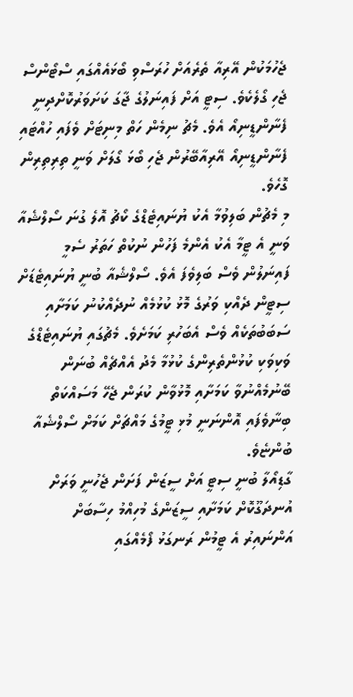ޖެހުމަކުން އޭރިއާ ތެރެއަށް ހުރަސްވި ބޯޅައެއްގައި ސްޓޯންސް ޖެހި ގޯލެކެވެ. ސިޓީ އަށް ފައިނަލުގެ ޖާގަ ކަށަވަރުކޮށްދިނީ ފެނާންޑީނިއޯ އެވެ. މެޗު ނިމެން ހަތް މިނިޓަށް ވެފައި ހުއްޓައި ފެނާންޑީނިއޯ އޭރިއާބޭރުން ޖެހި ބޯޅަ ގޯލަށް ވަނީ ތިރިތިރިން ގޮހެވެ.
މި މެޗުން ބަލިވުމާ އެކު ޔުނައިޓެޑްގެ ކޯޗު އޮލެ ގުނަ ސޯލްޝެއާ ވަނީ އެ ޓީމާ އެކު އެންމެ ފަހުން ނުކުތް ހަތަރު ސެމީ ފައިނަލުން ވެސް ބަލިވެފަ އެވެ. ސޯލްޝެއާ ބުނީ ޔުނައިޓެޑަށް ސިޓީން ދެއްކި ވަރުގެ މޮޅު ކުޅުމެއް ނުދެއްކުނު ކަމަށާއި ސަބަބުތަކެއް ވެސް އެބަހުރި ކަމަށެވެ. މެޗުގައި ޔުނައިޓެޑްގެ ވަކިވަކި ކުޅުންތެރިންގެ ކުޅުމާ މެދު އެއްޗެއް ބުނަން ބޭނުމެއްނުވާ ކަމަށާއި މޮޅުވާން ކުރަން ޖެހޭ މަސައްކަތް ބިނާވެފައި އޮންނަނީ މުޅި ޓީމުގެ މައްޗަށް ކަމަށް ސޯލްޝެއާ ބުންޏެވެ.
ގާޑިއޯލާ ބުނީ ސިޓީ އަށް ސީޒަން ފަށަން ޖެހުނީ ވަރަށް އުނދަގޫކޮށް ކަމަށާއި ސީޒަންގެ މުހިއްމު ހިސާބަށް އަންނައިރު އެ ޓީމުން ރަނގަޅު ފޯމެއްގައި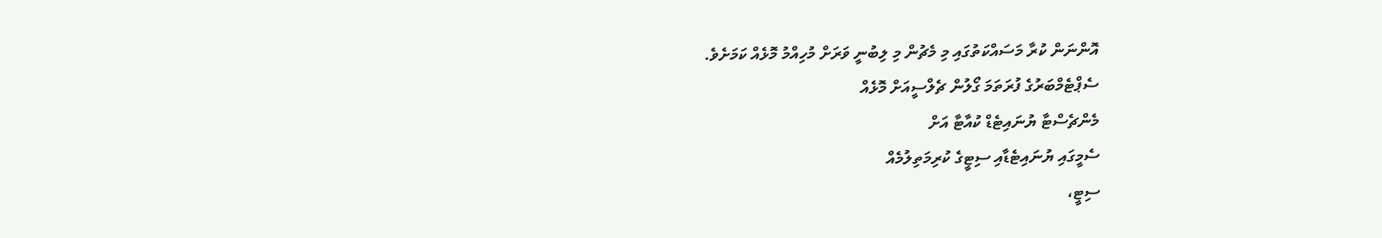އޮންނަން ކުރާ މަސައްކަތުގައި މި މެޗުން މި ލިބުނީ ވަރަށް މުހިއްމު މޮޅެއް ކަމަށެވެ.
ސެޕްޓެމްބަރުގެ ފުރަތަމަ ގޯލުން ޗެލްސީއަށް މޮޅެއް
މެންޗެސްޓާ ޔުނައިޓެޑް ކުއާޓާ އަށް
ސެމީގައި ޔުނައިޓެޑާއި ސިޓީގެ ކުރިމަތިލުމެއް
ސިޓީ،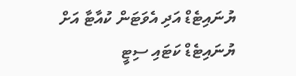ޔުނައިޓެޑް އަދި އެވަޓަން ކުއާޓާ އަށް
ޔުނައިޓެޑް ކަޓައި ސިޓީ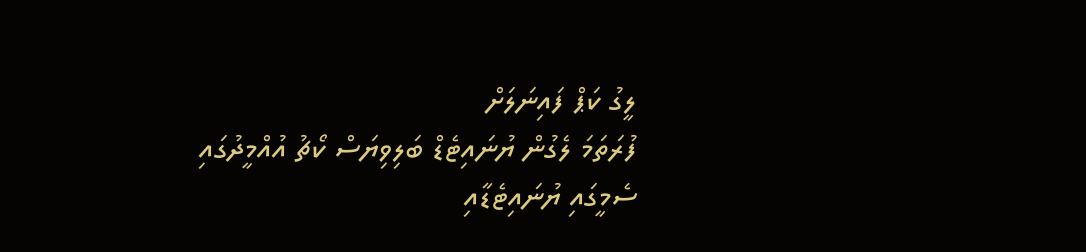ލީގު ކަޕް ފައިނަލަށް
ފުރަތަމަ ލެގުން ޔުނައިޓެޑް ބަލިވިޔަސް ކޯޗު އުއްމީދުގައި
ސެމީގައި ޔުނައިޓެޑާއި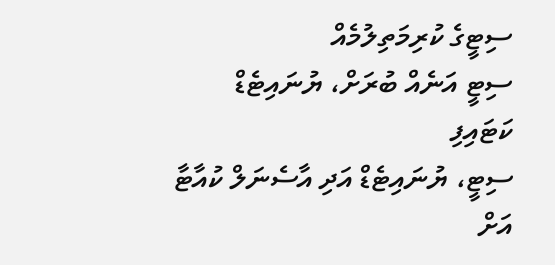ސިޓީގެ ކުރިމަތިލުމެއް
ސިޓީ އަނެއް ބުރަށް، ޔުނައިޓެޑް ކަޓައިފި
ސިޓީ، ޔުނައިޓެޑް އަދި އާސެނަލް ކުއާޓާ އަށް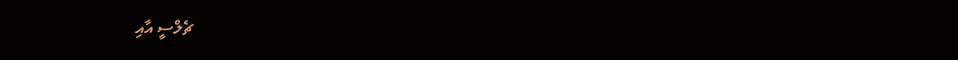ޗެލްސީ އާއި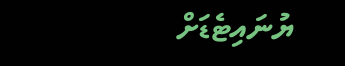ޔުނައިޓެޑަށް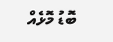ބޮޑު މޮޅެއް